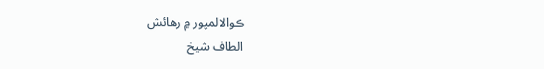ڪوالالمپور ۾ رهائش
الطاف شيخ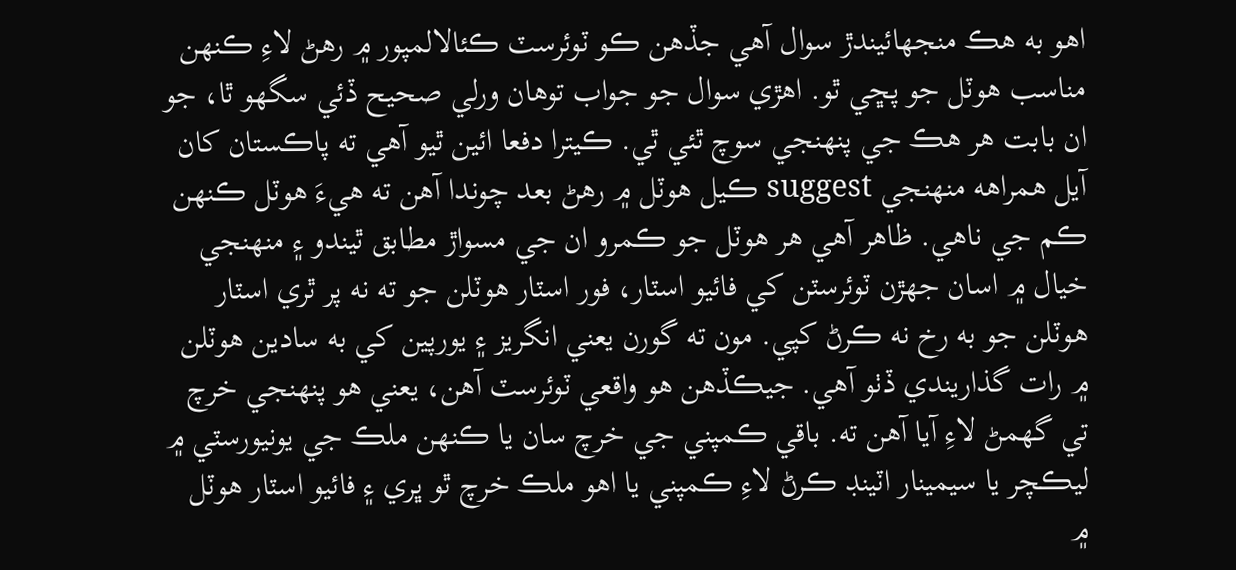اهو به هڪ منجهائيندڙ سوال آهي جڏهن ڪو ٽوئرسٽ ڪئالالمپور ۾ رهڻ لاءِ ڪنهن مناسب هوٽل جو پڇي ٿو. اهڙي سوال جو جواب توهان ورلي صحيح ڏئي سگهو ٿا، جو ان بابت هر هڪ جي پنهنجي سوچ ٿئي ٿي. ڪيترا دفعا ائين ٿيو آهي ته پاڪستان کان آيل همراهه منهنجي suggest ڪيل هوٽل ۾ رهڻ بعد چوندا آهن ته هيءَ هوٽل ڪنهن ڪم جي ناهي. ظاهر آهي هر هوٽل جو ڪمرو ان جي مسواڙ مطابق ٿيندو ۽ منهنجي خيال ۾ اسان جهڙن ٽوئرسٽن کي فائيو اسٽار، فور اسٽار هوٽلن جو ته نه پر ٿري اسٽار هوٽلن جو به رخ نه ڪرڻ کپي. مون ته گورن يعني انگريز ۽ يورپين کي به سادين هوٽلن ۾ رات گذاريندي ڏٺو آهي. جيڪڏهن هو واقعي ٽوئرسٽ آهن، يعني هو پنهنجي خرچ تي گهمڻ لاءِ آيا آهن ته. باقي ڪمپني جي خرچ سان يا ڪنهن ملڪ جي يونيورسٽي ۾ ليڪچر يا سيمينار اٽينڊ ڪرڻ لاءِ ڪمپني يا اهو ملڪ خرچ ٿو ڀري ۽ فائيو اسٽار هوٽل ۾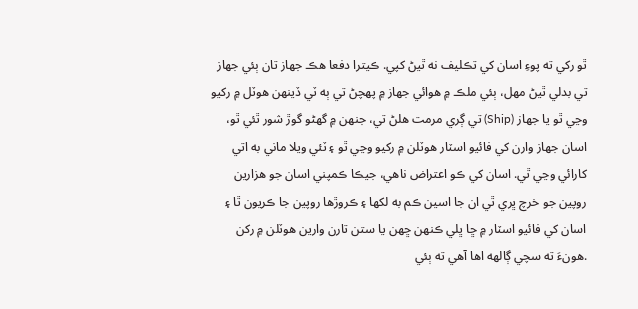ٿو رکي ته پوءِ اسان کي تڪليف نه ٿيڻ کپي. ڪيترا دفعا هڪ جهاز تان ٻئي جهاز تي بدلي ٿيڻ مهل، ٻئي ملڪ ۾ هوائي جهاز ۾ پهچڻ تي ٻه ٽي ڏينهن هوٽل ۾ رکيو وڃي ٿو يا جهاز (Ship) تي ڳري مرمت هلڻ تي، جنهن ۾ گهڻو گوڙ شور ٿئي ٿو، اسان جهاز وارن کي فائيو اسٽار هوٽلن ۾ رکيو وڃي ٿو ۽ ٽئي ويلا ماني به اتي کارائي وڃي ٿي. اسان کي ڪو اعتراض ناهي، جيڪا ڪمپني اسان جو هزارين روپين جو خرچ ڀري ٿي ان جا اسين ڪم به لکها ۽ ڪروڙها روپين جا ڪريون ٿا ۽ اسان کي فائيو اسٽار ۾ ڇا ڀلي ڪنهن ڇهن يا ستن تارن وارين هوٽلن ۾ رکن
.هونءَ ته سچي ڳالهه اها آهي ته ٻئي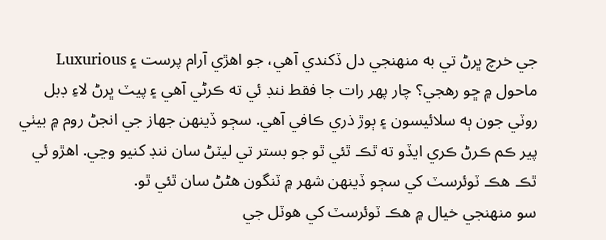جي خرچ ڀرڻ تي به منهنجي دل ڏکندي آهي، جو اهڙي آرام پرست ۽ Luxurious ماحول ۾ ڇو رهجي؟ چار پهر رات جا فقط ننڊ ئي ته ڪرڻي آهي ۽ پيٽ ڀرڻ لاءِ ڊبل روٽي جون ٻه سلائيسون ۽ ٻوڙ ذري ڪافي آهي. سڄو ڏينهن جهاز جي انجڻ روم ۾ بيٺي پير ڪم ڪرڻ ڪري ايڏو ته ٿڪ ٿئي ٿو جو بستر تي ليٽڻ سان ننڊ کنيو وڃي. اهڙو ئي ٿڪ هڪ ٽوئرسٽ کي سڄو ڏينهن شهر ۾ ٽنگون هڻڻ سان ٿئي ٿو.
سو منهنجي خيال ۾ هڪ ٽوئرسٽ کي هوٽل جي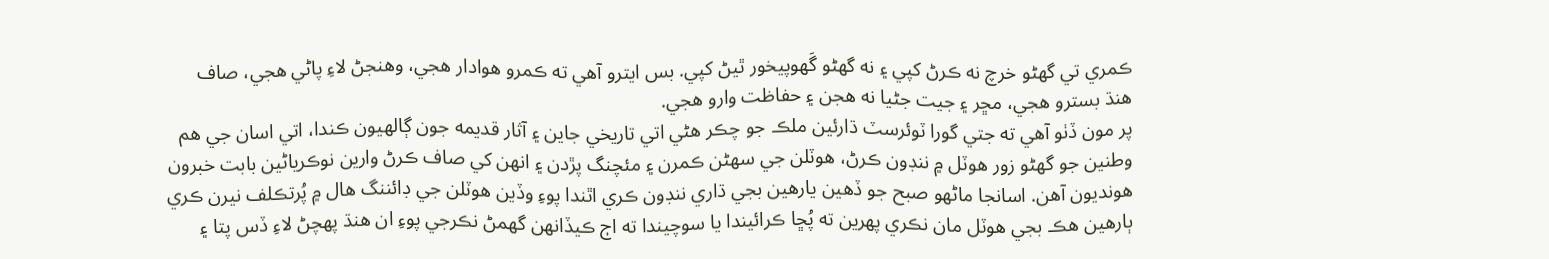ڪمري تي گهڻو خرچ نه ڪرڻ کپي ۽ نه گهڻو گَهوپيخور ٿيڻ کپي. بس ايترو آهي ته ڪمرو هوادار هجي، وهنجڻ لاءِ پاڻي هجي، صاف هنڌ بسترو هجي، مڇر ۽ جيت جڻيا نه هجن ۽ حفاظت وارو هجي.
پر مون ڏٺو آهي ته جتي گورا ٽوئرسٽ ڌارئين ملڪ جو چڪر هڻي اتي تاريخي جاين ۽ آثار قديمه جون ڳالهيون ڪندا، اتي اسان جي هم وطنين جو گهڻو زور هوٽل ۾ ننڊون ڪرڻ، هوٽلن جي سهڻن ڪمرن ۽ مئچنگ پڙدن ۽ انهن کي صاف ڪرڻ وارين نوڪرياڻين بابت خبرون هونديون آهن. اسانجا ماڻهو صبح جو ڏهين يارهين بجي ڌاري ننڊون ڪري اٿندا پوءِ وڏين هوٽلن جي ڊائننگ هال ۾ پُرتڪلف نيرن ڪري ٻارهين هڪ بجي هوٽل مان نڪري پهرين ته پُڇا ڪرائيندا يا سوچيندا ته اڄ ڪيڏانهن گهمڻ نڪرجي پوءِ ان هنڌ پهچڻ لاءِ ڏس پتا ۽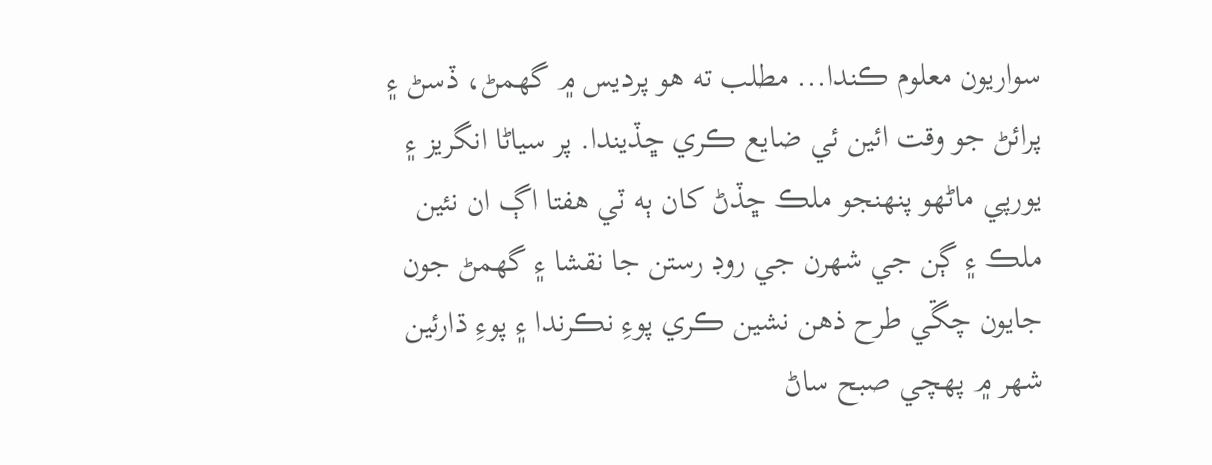سواريون معلوم ڪندا... مطلب ته هو پرديس ۾ گهمڻ، ڏسڻ ۽ پرائڻ جو وقت ائين ئي ضايع ڪري ڇڏيندا. پر سياڻا انگريز ۽ يورپي ماڻهو پنهنجو ملڪ ڇڏڻ کان ٻه ٽي هفتا اڳ ان نئين ملڪ ۽ ڳن جي شهرن جي روڊ رستن جا نقشا ۽ گهمڻ جون جايون چڱي طرح ذهن نشين ڪري پوءِ نڪرندا ۽ پوءِ ڌارئين شهر ۾ پهچي صبح ساڻ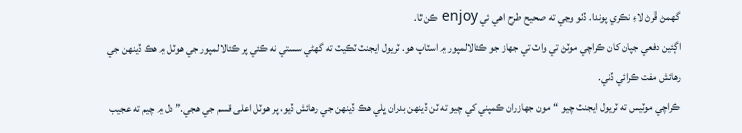گهمڻ ڦرڻ لاءِ نڪري پوندا. ڏٺو وڃي ته صحيح طرح اهي ئي enjoy ڪن ٿا.
اڳئين دفعي جپان کان ڪراچي موٽڻ تي واٽ تي جهاز جو ڪئالالمپور ۾ اسٽاپ هو. ٽريول ايجنٽ ٽڪيٽ ته گهڻي سستي نه ڪئي پر ڪئالالمپور جي هوٽل ۾ هڪ ڏينهن جي رهائش مفت ڪرائي ڏني.
ڪراچي موٽيس ته ٽريول ايجنٽ چيو “مون جهازران ڪمپني کي چيو ته ٽن ڏينهن بدران ڀلي هڪ ڏينهن جي رهائش ڏيو، پر هوٽل اعلى قسم جي هجي.” دل ۾ چيم ته عجيب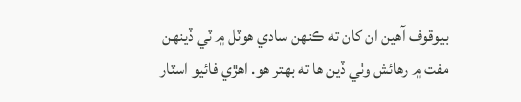بيوقوف آهين ان کان ته ڪنهن سادي هوٽل ۾ ٽي ڏينهن مفت ۾ رهائش وٺي ڏين ها ته بهتر هو. اهڙي فائيو اسٽار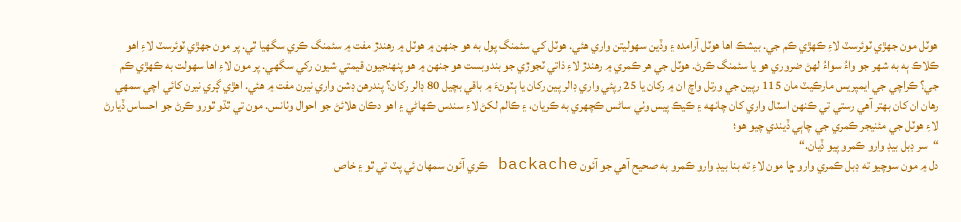هوٽل مون جهڙي ٽوئرسٽ لاءِ ڪهڙي ڪم جي. بيشڪ اها هوٽل آرامده ۽ وڏين سهوليتن واري هئي. هوٽل کي سئمنگ پول به هو جنهن ۾ هوٽل ۾ رهندڙ مفت ۾ سئمنگ ڪري سگهيا ٿي. پر مون جهڙي ٽوئرسٽ لاءِ اهو ڪلاڪ ٻه به شهر جو واءُ سواءُ لهڻ ضروري هو يا سئمنگ ڪرڻ. هوٽل جي هر ڪمري ۾ رهندڙ لاءِ ذاتي ٽجوڙي جو بندوبست هو جنهن ۾ هو پنهنجيون قيمتي شيون رکي سگهي. پر مون لاءِ اها سهولت به ڪهڙي ڪم جي؟ ڪراچي جي ايمپريس مارڪيٽ مان 115 رپين جي ورتل واچ ان ۾ رکان يا 25 رپئي واري ڊالر پين رکان يا ٻٽونءَ ۾ باقي بچيل 80 ڊالر رکان؟ پندرهن ڊشن واري نيرن مفت ۾ هئي. اهڙي ڳري نيرن کائي اچي سمهي رهان ان کان بهتر آهي رستي تي ڪنهن اسٽال واري کان چانهه ۽ ڪيڪ پيس وٺي ساڻس ڪچهري به ڪريان، ۽ ڪالم لکڻ لاءِ سندس ڪهاڻي ۽ اهو دڪان هلائڻ جو احوال وٺانس. مون تي ٿڌو ٿورو ڪرڻ جو احساس ڏيارڻ لاءِ هوٽل جي مئنيجر ڪمري جي چاٻي ڏيندي چيو هو؛
“سر ڊبل بيڊ وارو ڪمرو پيو ڏيان.“
دل ۾ مون سوچيو ته ڊبل ڪمري وارو ڇا مون لاءِ ته بنا بيڊ وارو ڪمرو به صحيح آهي جو آئون backache ڪري آئون سمهان ئي پٽ تي ٿو ۽ خاص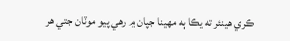ڪري هينئر ته يڪا ٻه مهينا جپان ۾ رهي پيو موٽان جتي هر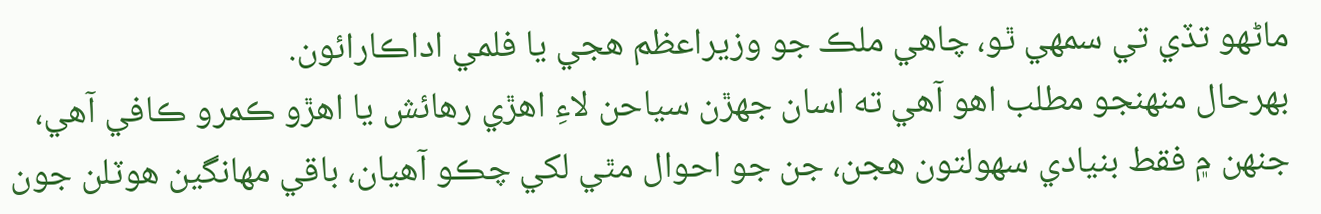ماڻهو تڏي تي سمهي ٿو، چاهي ملڪ جو وزيراعظم هجي يا فلمي اداڪارائون.
بهرحال منهنجو مطلب اهو آهي ته اسان جهڙن سياحن لاءِ اهڙي رهائش يا اهڙو ڪمرو ڪافي آهي، جنهن ۾ فقط بنيادي سهولتون هجن، جن جو احوال مٿي لکي چڪو آهيان، باقي مهانگين هوٽلن جون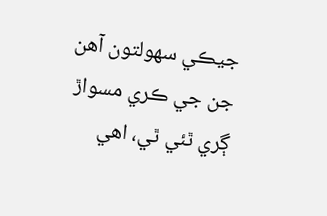جيڪي سهولتون آهن جن جي ڪري مسواڙ ڳري ٿئي ٿي، اهي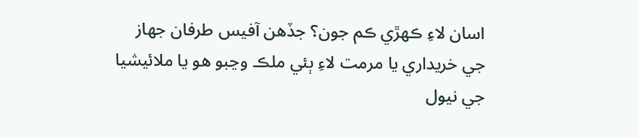اسان لاءِ ڪهڙي ڪم جون؟ جڏهن آفيس طرفان جهاز جي خريداري يا مرمت لاءِ ٻئي ملڪ وڃبو هو يا ملائيشيا جي نيول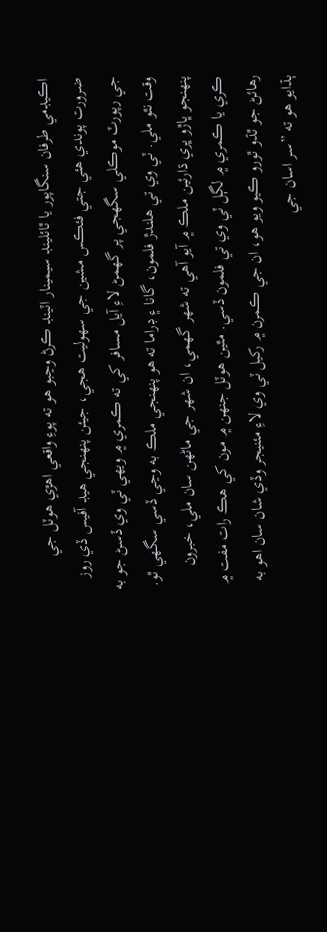اڪيڊمي طرفان سنگاپور يا ٿائلينڊ سيمينار اٽينڊ ڪرڻ وڃبو هو ته پوءِ واقعي اهڙي هوٽل جي ضرورت پوندي هئي جتي فئڪس مشين جي سهوليت هجي، جيئن پنهنجي هيڊ آفيس ڏي روز جي رپورٽ موڪلي سگهجي پر گهمڻ لاءِ آيل مسافر کي ته ڪمري ۾ ويهي ٽي وي ڏسڻ جو به وقت نٿو ملي. ٽي وي تي هلندڙ فلمون، گانا ۽ ڊراما ته هو پنهنجي ملڪ به وڃي ڏسي سگهي ٿو. پنهنجو ڀاڙو ڀري ڌارئين ملڪ ۾ آيو آهي ته شهر گهمي، ان شهر جي ماڻهن سان ملي، خبرون ڪري يا ڪمري ۾ لڳل ٽي وي تي فلمون ڏسي. مٿين هوٽل جنهن ۾ مون کي هڪ رات مفت ۾ رهائڻ جو ٿڌو ٿورو ڪيو ويو هو، ان جي ڪمرن ۾ رکيل ٽي وي لاءِ مئنيجر وڏي شان سان اهو به ٻڌايو هو ته ”سر اسان جي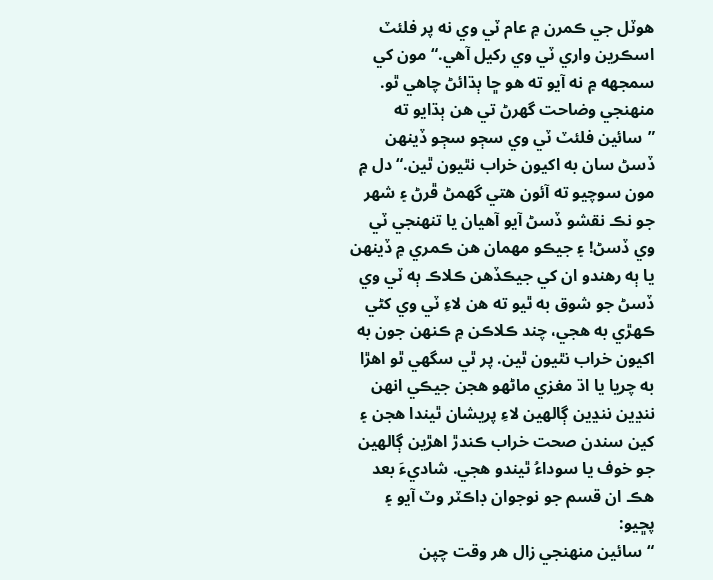هوٽل جي ڪمرن ۾ عام ٽي وي نه پر فلئٽ اسڪرين واري ٽي وي رکيل آهي.“ مون کي سمجهه ۾ نه آيو ته هو ڇا ٻڌائڻ چاهي ٿو. منهنجي وضاحت گهرڻ تي هن ٻڌايو ته ”سائين فلئٽ ٽي وي سڄو سڄو ڏينهن ڏسڻ سان به اکيون خراب نٿيون ٿين.“ دل ۾ مون سوچيو ته آئون هتي گهمڻ ڦرڻ ۽ شهر جو نڪ نقشو ڏسڻ آيو آهيان يا تنهنجي ٽي وي ڏسڻ! ۽ جيڪو مهمان هن ڪمري ۾ ڏينهن يا ٻه رهندو ان کي جيڪڏهن ڪلاڪ ٻه ٽي وي ڏسڻ جو شوق به ٿيو ته هن لاءِ ٽي وي کڻي ڪهڙي به هجي، چند ڪلاڪن ۾ ڪنهن جون به اکيون خراب نٿيون ٿين. پر ٿي سگهي ٿو اهڙا به چريا يا اڌ مغزي ماڻهو هجن جيڪي انهن ننڍين ننڍين ڳالهين لاءِ پريشان ٿيندا هجن ۽ کين سندن صحت خراب ڪندڙ اهڙين ڳالهين جو خوف يا سوداءُ ٿيندو هجي. شاديءَ بعد هڪ ان قسم جو نوجوان ڊاڪٽر وٽ آيو ۽ پڇيو:
“سائين منهنجي زال هر وقت چپن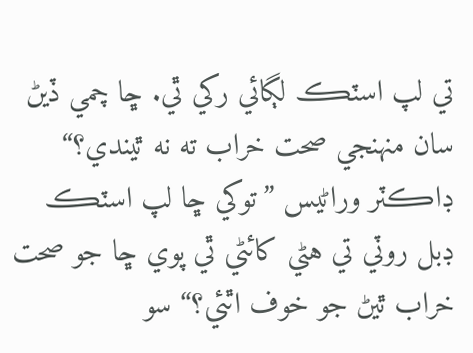تي لپ اسٽڪ لڳائي رکي ٿي. ڇا چمي ڏيڻ سان منهنجي صحت خراب ته نه ٿيندي؟“ ڊاڪٽر وراڻيس ”توکي ڇا لپ اسٽڪ ڊبل روٽي تي هڻي کائڻي ٿي پوي ڇا جو صحت خراب ٿيڻ جو خوف اٿئي؟“ سو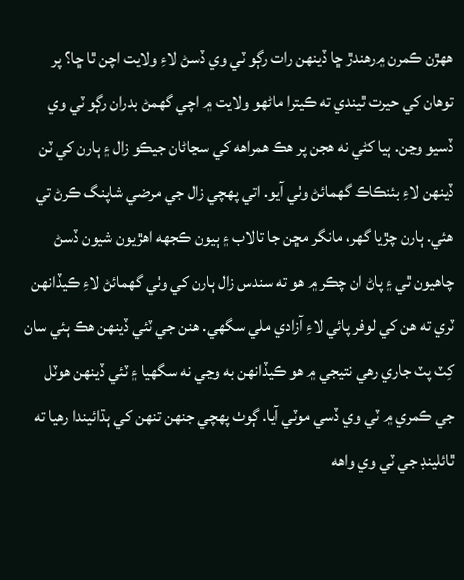ههڙن ڪمرن ۾رهندڙ ڇا ڏينهن رات رڳو ٽي وي ڏسڻ لاءِ ولايت اچن ٿا ڇا؟ پر توهان کي حيرت ٿيندي ته ڪيترا ماڻهو ولايت ۾ اچي گهمڻ بدران رڳو ٽي وي ڏسيو وڃن. ٻيا کڻي نه هجن پر هڪ همراهه کي سڃاڻان جيڪو زال ۽ ٻارن کي ٽن ڏينهن لاءِ بئنڪاڪ گهمائڻ وٺي آيو. اتي پهچي زال جي مرضي شاپنگ ڪرڻ تي هئي. ٻارن چڙيا گهر، مانگر مڇن جا تالاب ۽ ٻيون ڪجهه اهڙيون شيون ڏسڻ چاهيون ٿي ۽ پاڻ ان چڪر ۾ هو ته سندس زال ٻارن کي وٺي گهمائڻ لاءِ ڪيڏانهن ٽري ته هن کي لوفر پائي لاءِ آزادي ملي سگهي. هنن جي ٽئي ڏينهن هڪ ٻئي سان کِٽ پٽ جاري رهي نتيجي ۾ هو ڪيڏانهن به وڃي نه سگهيا ۽ ٽئي ڏينهن هوٽل جي ڪمري ۾ ٽي وي ڏسي موٽي آيا. ڳوٺ پهچي جنهن تنهن کي ٻڌائيندا رهيا ته ٿائلينڊ جي ٽي وي واهه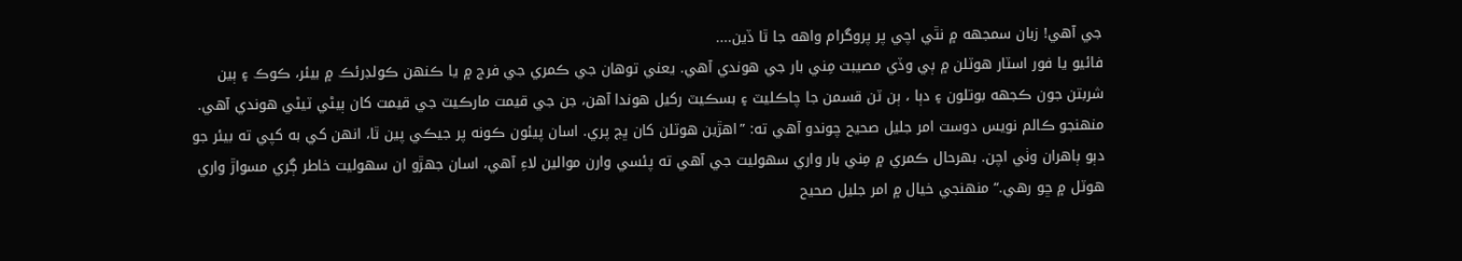جي آهي! زبان سمجهه ۾ نٿي اچي پر پروگرام واهه جا ٿا ڏين....
فائيو يا فور اسٽار هوٽلن ۾ ٻي وڏي مصيبت مِني بار جي هوندي آهي. يعني توهان جي ڪمري جي فرج ۾ يا ڪنهن ڪولڊرئڪ ۾ بيئر، ڪوڪ ۽ ٻين شربتن جون ڪجهه بوتلون ۽ دٻا ، ٻن ٽن قسمن جا چاڪليٽ ۽ بسڪيٽ رکيل هوندا آهن، جن جي قيمت مارڪيٽ جي قيمت کان ٻيڻي ٽيڻي هوندي آهي. منهنجو ڪالم نويس دوست امر جليل صحيح چوندو آهي ته: ”اهڙين هوٽلن کان ڀڄ پري. اسان پيئون ڪونه پر جيڪي پين ٿا، انهن کي به کپي ته بيئر جو دٻو ٻاهران وٺي اچن. بهرحال ڪمري ۾ مِني بار واري سهوليت جي آهي ته پئسي وارن موالين لاءِ آهي، اسان جهڙو ان سهوليت خاطر ڳري مسواڙ واري هوٽل ۾ ڇو رهي.“ منهنجي خيال ۾ امر جليل صحيح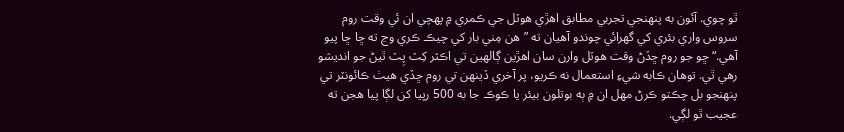ٿو چوي. آئون به پنهنجي تجربي مطابق اهڙي هوٽل جي ڪمري ۾ پهچي ان ئي وقت روم سروس واري بئري کي گهرائي چوندو آهيان ته ”هن مِني بار کي چيڪ ڪري وڃ ته ڇا ڇا پيو آهي.“ ڇو جو روم ڇڏڻ وقت هوٽل وارن سان اهڙين ڳالهين تي اڪثر کِٽ پِٽ ٿيڻ جو انديشو رهي ٿي. توهان ڪابه شيءِ استعمال نه ڪريو، پر آخري ڏينهن تي روم ڇڏي هيٺ ڪائونٽر تي پنهنجو بل چڪتو ڪرڻ مهل ان ۾ ٻه بوتلون بيئر يا ڪوڪ جا به 500 رپيا کن لڳا پيا هجن ته عجيب ٿو لڳي.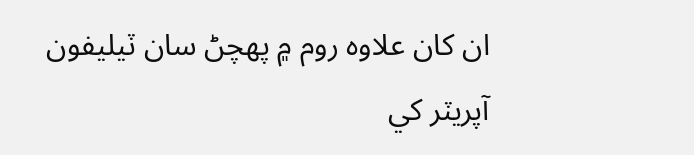ان کان علاوه روم ۾ پهچڻ سان ٽيليفون آپريٽر کي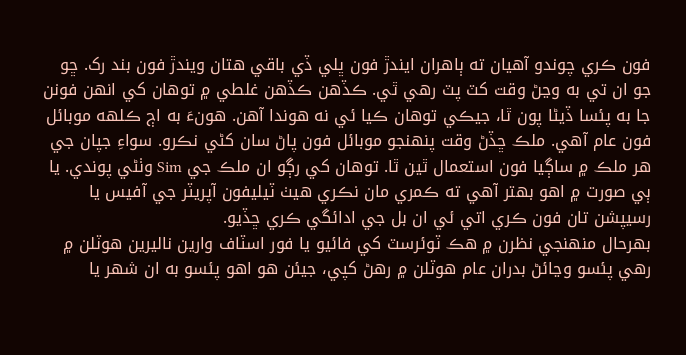فون ڪري چوندو آهيان ته ٻاهران ايندڙ فون ڀلي ڏي باقي هتان ويندڙ فون بند رک. ڇو جو ان تي به وڃڻ وقت کٽ پٽ رهي ٿي. ڪڏهن ڪڏهن غلطي ۾ توهان کي انهن فونن جا به پئسا ڏيڻا پون ٿا، جيڪي توهان ڪيا ئي نه هوندا آهن. هونءَ به اڄ ڪلهه موبائل فون عام آهي. ملڪ ڇڏڻ وقت پنهنجو موبائل فون پاڻ سان کڻي نڪرو. سواءِ جپان جي هر ملڪ ۾ ساڳيا فون استعمال ٿين ٿا. توهان کي رڳو ان ملڪ جي Sim وٺڻي پوندي. يا ٻي صورت ۾ اهو بهتر آهي ته ڪمري مان نڪري هيٺ ٽيليفون آپريٽر جي آفيس يا رسيپشن تان فون ڪري اتي ئي ان بل جي ادائگي ڪري ڇڏيو.
بهرحال منهنجي نظرن ۾ هڪ ٽوئرسٽ کي فائيو يا فور اسٽاف وارين ناليرين هوٽلن ۾ رهي پئسو وڃائڻ بدران عام هوٽلن ۾ رهڻ کپي، جيئن هو اهو پئسو به ان شهر يا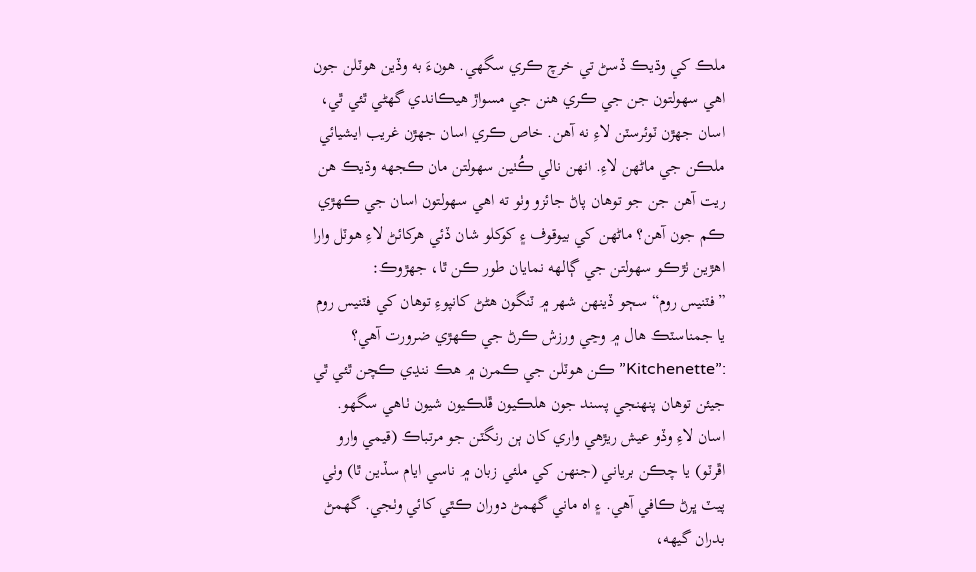ملڪ کي وڌيڪ ڏسڻ تي خرچ ڪري سگهي. هونءَ به وڏين هوٽلن جون اهي سهولتون جن جي ڪري هنن جي مسواڙ هيڪاندي گهڻي ٿئي ٿي، اسان جهڙن ٽوئرسٽن لاءِ نه آهن. خاص ڪري اسان جهڙن غريب ايشيائي ملڪن جي ماڻهن لاءِ. انهن نالي ڪُٺين سهولتن مان ڪجهه وڌيڪ هن ريت آهن جن جو توهان پاڻ جائزو وٺو ته اهي سهولتون اسان جي ڪهڙي ڪم جون آهن؟ ماڻهن کي بيوقوف ۽ کوکلو شان ڏئي هرکائڻ لاءِ هوٽل وارا اهڙين ٺڙڪو سهولتن جي ڳالهه نمايان طور ڪن ٿا، جهڙوڪ:
”فٽنيس روم“ سڄو ڏينهن شهر ۾ ٽنگون هڻڻ کانپوءِ توهان کي فٽنيس روم يا جمناسٽڪ هال ۾ وڃي ورزش ڪرڻ جي ڪهڙي ضرورت آهي؟ :”Kitchenette” ڪن هوٽلن جي ڪمرن ۾ هڪ ننڍي ڪچن ٿئي ٿي جيئن توهان پنهنجي پسند جون هلڪيون ڦلڪيون شيون ٺاهي سگهو. اسان لاءِ وڏو عيش ريڙهي واري کان ٻن رنگٽن جو مرتباڪ (قيمي وارو اڦرٽو) يا چڪن برياني (جنهن کي ملئي زبان ۾ ناسي ايام سڏين ٿا) وٺي پيٽ ڀرڻ ڪافي آهي. ۽ اه ماني گهمڻ دوران ڪٿي کائي وٺجي. گهمڻ بدران گيهه،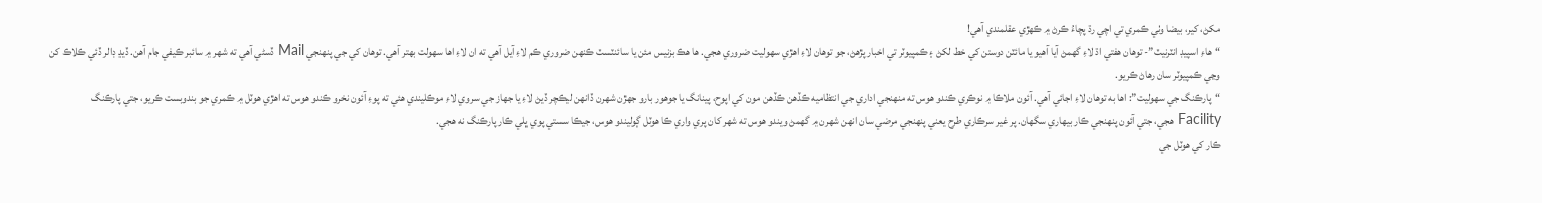مکڻ، کير، بيضا وٺي ڪمري تي اچي رڌ پچاءُ ڪرڻ ۾ ڪهڙي عقلمندي آهي!
“هاءِ اسپيڊ انٽرنيٽ”- توهان هفتي اڌ لاءِ گهمڻ آيا آهيو يا مائٽن دوستن کي خط لکڻ ۽ ڪمپيوٽر تي اخبار پڙهڻ، جو توهان لاءِ اهڙي سهوليت ضروري هجي. ها هڪ بزنيس مئن يا سائنٽسٽ ڪنهن ضروري ڪم لاءِ آيل آهي ته ان لاءِ اها سهولت بهتر آهي. توهان کي جي پنهنجي Mail ڏسڻي آهي ته شهر ۾ سائبر ڪيفي جام آهن. ڏيڍ ڊالر ڏئي ڪلاڪ کن وڃي ڪمپيوٽر سان رهاڻ ڪريو.
“پارڪنگ جي سهوليت”: اها به توهان لاءِ اجائي آهي. آئون ملاڪا ۾ نوڪري ڪندو هوس ته منهنجي اداري جي انتظاميه ڪڏهن ڪڏهن مون کي اپوح، پينانگ يا جوهور بارو جهڙن شهرن ڏانهن ليڪچر ڏيڻ لاءِ يا جهاز جي سروي لاءِ موڪليندي هئي ته پوءِ آئون نخرو ڪندو هوس ته اهڙي هوٽل ۾ ڪمري جو بندوبست ڪريو، جتي پارڪنگ Facility هجي، جتي آئون پنهنجي ڪار بيهاري سگهان. پر غير سرڪاري طرح يعني پنهنجي مرضي سان انهن شهرن ۾ گهمڻ ويندو هوس ته شهر کان پري واري ڪا هوٽل ڳوليندو هوس، جيڪا سستي پوي ڀلي ڪار پارڪنگ نه هجي.
ڪار کي هوٽل جي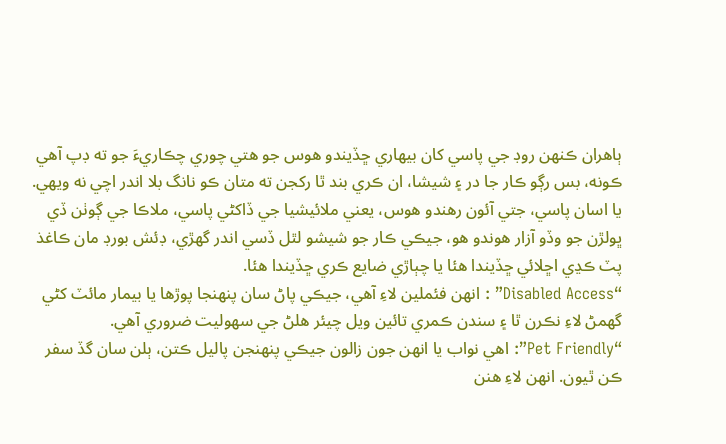ٻاهران ڪنهن روڊ جي پاسي کان بيهاري ڇڏيندو هوس جو هتي چوري چڪاريءَ جو ته ڊپ آهي ڪونه، بس رڳو ڪار جا در ۽ شيشا، ان ڪري بند ٿا رکجن ته متان ڪو نانگ بلا اندر اچي نه ويهي. يا اسان پاسي، جتي آئون رهندو هوس، يعني ملائيشيا جي ڏاکڻي پاسي، ملاڪا جي ڳوٺن ڏي ڀولڙن جو وڏو آزار هوندو هو، جيڪي ڪار جو شيشو لٿل ڏسي اندر گهڙي، ڊئش بورڊ مان ڪاغذ پٽ ڪڍي اڇلائي ڇڏيندا هئا يا چٻاڙي ضايع ڪري ڇڏيندا هئا.
“Disabled Access” : انهن فئملين لاءِ آهي، جيڪي پاڻ سان پنهنجا پوڙها يا بيمار مائٽ کڻي گهمڻ لاءِ نڪرن ٿا ۽ سندن ڪمري تائين ويل چيئر هلڻ جي سهوليت ضروري آهي.
“Pet Friendly”: اهي نواب يا انهن جون زالون جيڪي پنهنجن پاليل ڪتن، ٻلن سان گڏ سفر ڪن ٿيون. انهن لاءِ هنن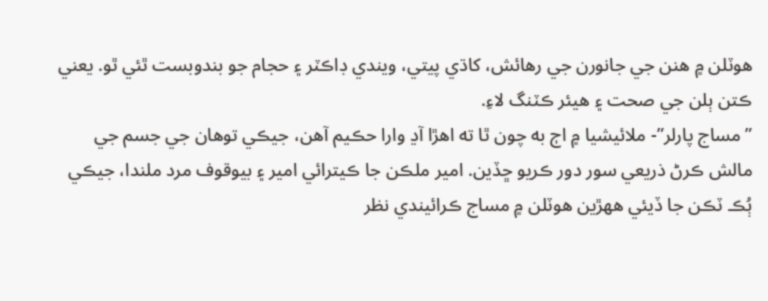هوٽلن ۾ هنن جي جانورن جي رهائش، کاڌي پيتي، ويندي ڊاڪٽر ۽ حجام جو بندوبست ٿئي ٿو. يعني ڪتن ٻلن جي صحت ۽ هيئر ڪٽنگ لاءِ.
”مساج پارلر”- ملائيشيا ۾ اڄ به چون ٿا ته اهڙا آڍ وارا حڪيم آهن، جيڪي توهان جي جسم جي مالش ڪرڻ ذريعي سور دور ڪريو ڇڏين. امير ملڪن جا ڪيترائي امير ۽ بيوقوف مرد ملندا، جيڪي ٻُڪ ٽڪن جا ڏيئي ههڙين هوٽلن ۾ مساج ڪرائيندي نظر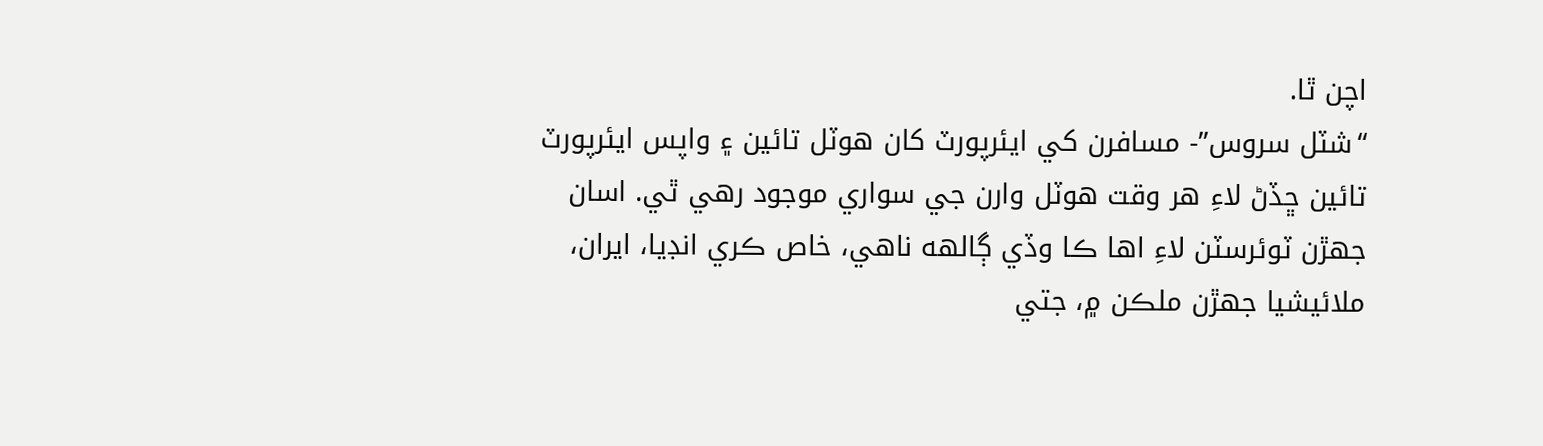اچن ٿا.
“شٽل سروس”- مسافرن کي ايئرپورٽ کان هوٽل تائين ۽ واپس ايئرپورٽ تائين ڇڏڻ لاءِ هر وقت هوٽل وارن جي سواري موجود رهي ٿي. اسان جهڙن ٽوئرسٽن لاءِ اها ڪا وڏي ڳالهه ناهي، خاص ڪري انڊيا، ايران، ملائيشيا جهڙن ملڪن ۾، جتي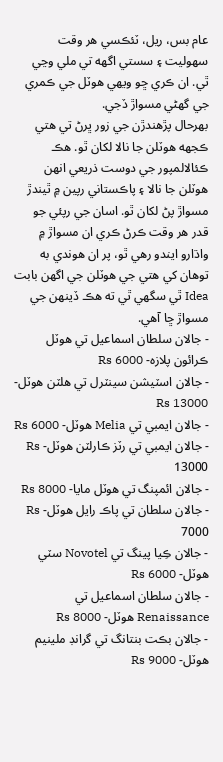عام بس، ريل، ٽئڪسي هر وقت سهوليت ۽ سستي اگهه تي ملي وڃي ٿي. ان ڪري ڇو ويهي هوٽل جي ڪمري جي گهڻي مسواڙ ڏجي.
بهرحال پڙهندڙن جي زور ڀرڻ تي هتي ڪجهه هوٽلن جا نالا لکان ٿو. هڪ ڪئالالمپور جي دوست ذريعي انهن هوٽلن جا نالا ۽ پاڪستاني رپين ۾ ٿيندڙ مسواڙ پڻ لکان ٿو. اسان جي رپئي جو قدر هر وقت ڪرڻ ڪري ان مسواڙ ۾ واڌارو ايندو رهي ٿو، پر ان هوندي به توهان کي هتي جي هوٽلن جي اگهن بابت Idea ٿي سگهي ٿي ته هڪ ڏينهن جي مسواڙ ڇا آهي.
- جالان سلطان اسماعيل تي هوٽل ڪرائون پلازه- Rs 6000
- جالان اسٽيشن سينٽرل تي هلٽن هوٽل- Rs 13000
- جالان ايمبي تي Melia هوٽل- Rs 6000
- جالان ايمبي تي رٽز ڪارلٽن هوٽل- Rs 13000
- جالان ائمپنگ تي هوٽل مايا- Rs 8000
- جالان سلطان تي پاڪ رايل هوٽل- Rs 7000
- جالان ڪِيا پينگ تي Novotel سٽي هوٽل- Rs 6000
- جالان سلطان اسماعيل تي Renaissance هوٽل- Rs 8000
- جالان بڪت بنتانگ تي گرانڊ ملينيم هوٽل- Rs 9000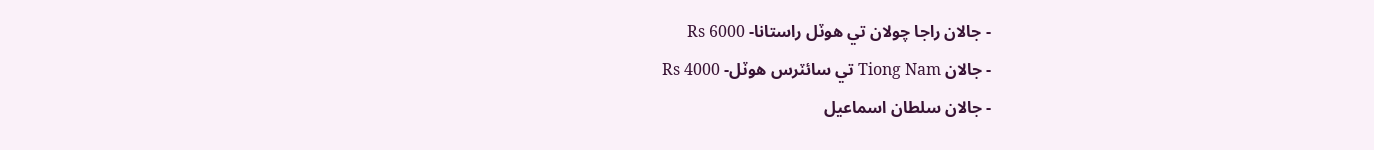- جالان راجا چولان تي هوٽل راستانا- Rs 6000
- جالان Tiong Nam تي سائٽرس هوٽل- Rs 4000
- جالان سلطان اسماعيل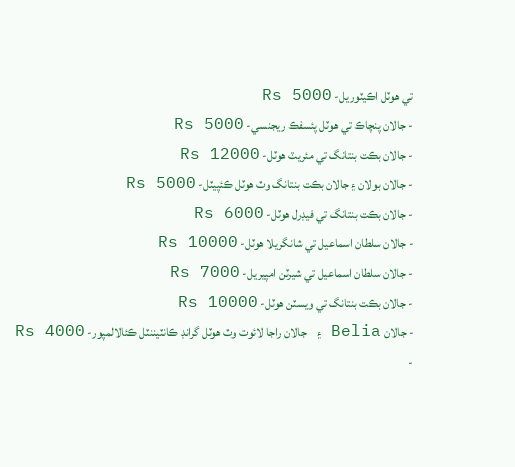تي هوٽل اڪيٽوريل- Rs 5000
- جالان پنچاڪ تي هوٽل پئسفڪ ريجنسي- Rs 5000
- جالان بڪت بنتانگ تي مئريٽ هوٽل- Rs 12000
- جالان بولان ۽ جالان بڪت بنتانگ وٽ هوٽل ڪئپيٽل- Rs 5000
- جالان بڪت بنتانگ تي فيڊرل هوٽل- Rs 6000
- جالان سلطان اسماعيل تي شانگريلا هوٽل- Rs 10000
- جالان سلطان اسماعيل تي شيرٽن امپيريل- Rs 7000
- جالان بڪت بنتانگ تي ويسٽن هوٽل- Rs 10000
- جالان Belia ۽ جالان راجا لائوت وٽ هوٽل گرانڊ ڪانٽيننٽل ڪئالالمپور- Rs 4000
-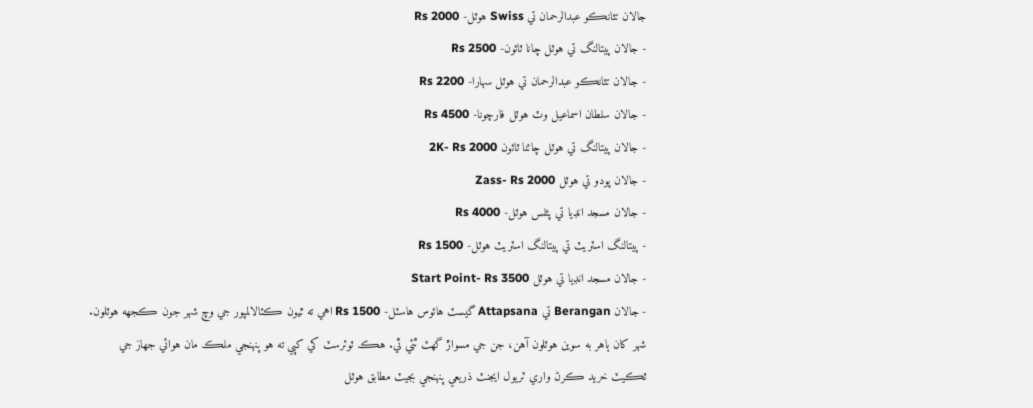جالان تئانڪو عبدالرحمان تي Swiss هوٽل- Rs 2000
- جالان پيتالنگ تي هوٽل چانا ٽائون- Rs 2500
- جالان تئانڪو عبدالرحمان تي هوٽل سهارا- Rs 2200
- جالان سلطان اسماعيل وٽ هوٽل فارچونا- Rs 4500
- جالان پيتالنگ تي هوٽل چائنا ٽائون 2K- Rs 2000
- جالان پودو تي هوٽل Zass- Rs 2000
- جالان مسجد انڊيا تي پئلس هوٽل- Rs 4000
- پيتالنگ اسٽريٽ تي پيتالنگ اسٽريٽ هوٽل- Rs 1500
- جالان مسجد انڊيا تي هوٽل Start Point- Rs 3500
- جالان Berangan تي Attapsana گيسٽ هائوس هاسٽل- Rs 1500 اهي ته ٿيون ڪئالالمپور جي وچ شهر جون ڪجهه هوٽلون. شهر کان ٻاهر به سوين هوٽلون آهن، جن جي مسواڙ گهٽ ٿئي ٿي. هڪ ٽوئرسٽ کي کپي ته هو پنهنجي ملڪ مان هوائي جهاز جي ٽڪيٽ خريد ڪرڻ واري ٽريول ايجنٽ ذريعي پنهنجي بجيٽ مطابق هوٽل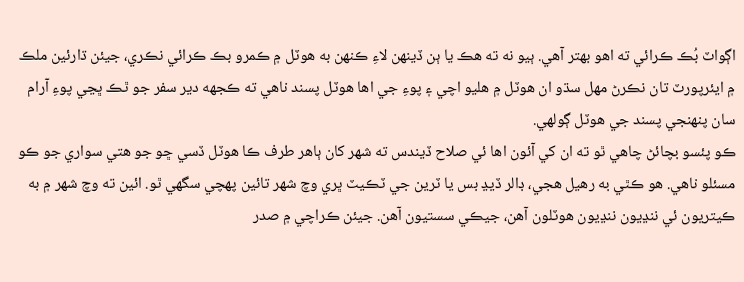اڳواٽ بُڪ ڪرائي ته اهو بهتر آهي. ٻيو نه ته هڪ يا ٻن ڏينهن لاءِ ڪنهن به هوٽل ۾ ڪمرو بڪ ڪرائي نڪري، جيئن ڌارئين ملڪ ۾ ايئرپورٽ تان نڪرڻ مهل سڌو ان هوٽل ۾ هليو اچي ۽ پوءِ جي اها هوٽل پسند ناهي ته ڪجهه دير سفر جو ٿڪ ڀڃي پوءِ آرام سان پنهنجي پسند جي هوٽل ڳولهي.
ڪو پئسو بچائڻ چاهي ٿو ته ان کي آئون اها ئي صلاح ڏيندس ته شهر کان ٻاهر طرف ڪا هوٽل ڏسي ڇو جو هتي سواري جو ڪو مسئلو ناهي. هو ڪٿي به رهيل هجي، ڊالر ڏيڍ بس يا ٽرين جي ٽڪيٽ ڀري وچ شهر تائين پهچي سگهي ٿو. ائين ته وچ شهر ۾ به ڪيتريون ئي ننڍيون ننڍيون هوٽلون آهن، جيڪي سستيون آهن. جيئن ڪراچي ۾ صدر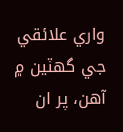واري علائقي جي گهٽين ۾ آهن، پر ان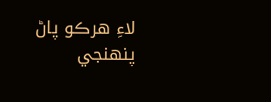لاءِ هرڪو پاڻ پنهنجي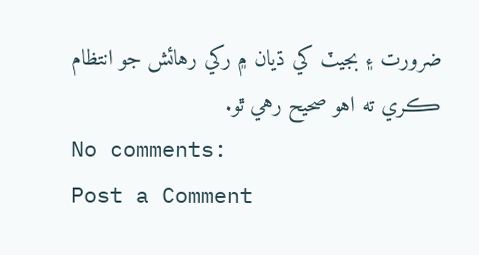ضرورت ۽ بجيٽ کي ڌيان ۾ رکي رهائش جو انتظام ڪري ته اهو صحيح رهي ٿو.
No comments:
Post a Comment